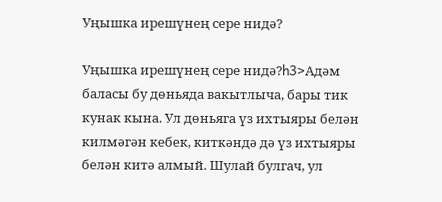Уңышка ирешүнең сере нидә?

Уңышка ирешүнең сере нидә?h3>Адәм баласы бу дөньяда вакытлыча, бары тик кунак кына. Ул дөньяга үз ихтыяры белән килмәгән кебек, киткәндә дә үз ихтыяры белән китә алмый. Шулай булгач, ул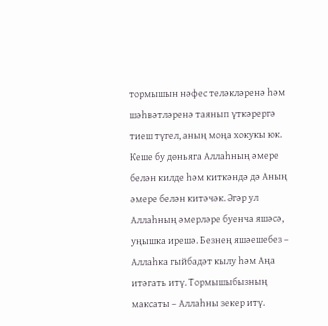тормышын нәфес теләкләренә һәм шәһвәтләренә таянып үткәрергә тиеш түгел, аның моңа хокукы юк. Кеше бу дөньяга Аллаһның әмере белән килде һәм киткәндә дә Аның әмере белән китәчәк. Әгәр ул Аллаһның әмерләре буенча яшәсә, уңышка ирешә. Безнең яшәешебез – Аллаһка гыйбадәт кылу һәм Аңа итәгать итү. Тормышыбызның максаты – Аллаһны зекер итү.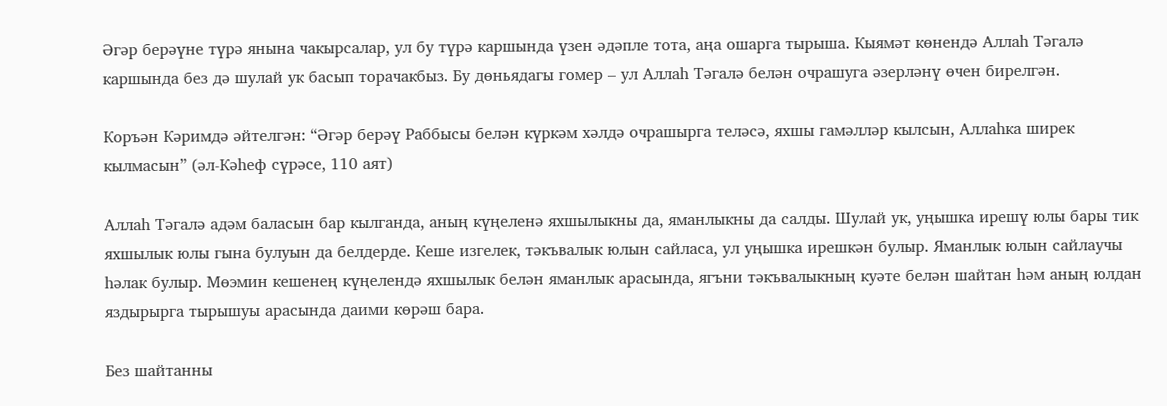Әгәр берәүне түрә янына чакырсалар, ул бу түрә каршында үзен әдәпле тота, аңа ошарга тырыша. Кыямәт көнендә Аллаһ Тәгалә каршында без дә шулай ук басып торачакбыз. Бу дөньядагы гомер – ул Аллаһ Тәгалә белән очрашуга әзерләнү өчен бирелгән.

Коръән Кәримдә әйтелгән: “Әгәр берәү Раббысы белән күркәм хәлдә очрашырга теләсә, яхшы гамәлләр кылсын, Аллаһка ширек кылмасын” (әл-Кәһеф сүрәсе, 110 аят)

Аллаһ Тәгалә адәм баласын бар кылганда, аның күңеленә яхшылыкны да, яманлыкны да салды. Шулай ук, уңышка ирешү юлы бары тик яхшылык юлы гына булуын да белдерде. Кеше изгелек, тәкъвалык юлын сайласа, ул уңышка ирешкән булыр. Яманлык юлын сайлаучы һәлак булыр. Мөэмин кешенең күңелендә яхшылык белән яманлык арасында, ягъни тәкъвалыкның куәте белән шайтан һәм аның юлдан яздырырга тырышуы арасында даими көрәш бара.

Без шайтанны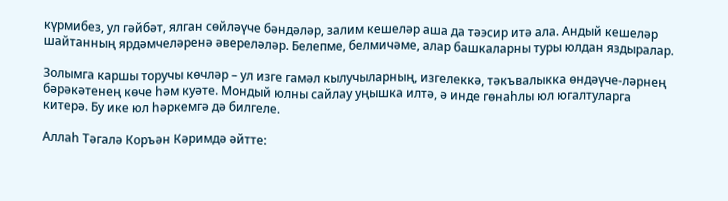күрмибез, ул гәйбәт, ялган сөйләүче бәндәләр, залим кешеләр аша да тәэсир итә ала. Андый кешеләр шайтанның ярдәмчеләренә әвереләләр. Белепме, белмичәме, алар башкаларны туры юлдан яздыралар.

Золымга каршы торучы көчләр – ул изге гамәл кылучыларның, изгелеккә, тәкъвалыкка өндәүче-ләрнең бәрәкәтенең көче һәм куәте. Мондый юлны сайлау уңышка илтә, ә инде гөнаһлы юл югалтуларга китерә. Бу ике юл һәркемгә дә билгеле.

Аллаһ Тәгалә Коръән Кәримдә әйтте: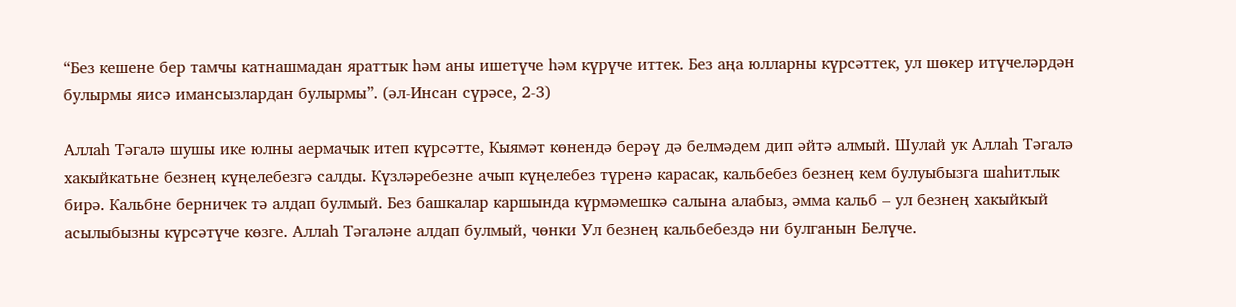“Без кешене бер тамчы катнашмадан яраттык һәм аны ишетүче һәм күрүче иттек. Без аңа юлларны күрсәттек, ул шөкер итүчеләрдән булырмы яисә имансызлардан булырмы”. (әл-Инсан сүрәсе, 2-3)

Аллаһ Тәгалә шушы ике юлны аермачык итеп күрсәтте, Кыямәт көнендә берәү дә белмәдем дип әйтә алмый. Шулай ук Аллаһ Тәгалә хакыйкатьне безнең күңелебезгә салды. Күзләребезне ачып күңелебез түренә карасак, кальбебез безнең кем булуыбызга шаһитлык бирә. Кальбне берничек тә алдап булмый. Без башкалар каршында күрмәмешкә салына алабыз, әмма кальб – ул безнең хакыйкый асылыбызны күрсәтүче көзге. Аллаһ Тәгаләне алдап булмый, чөнки Ул безнең кальбебездә ни булганын Белүче.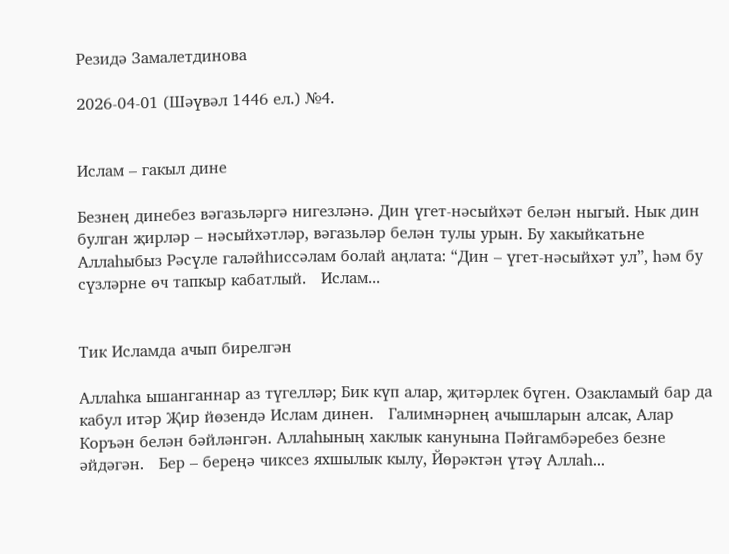Резидә Замалетдинова

2026-04-01 (Шәүвәл 1446 ел.) №4.


Ислам – гакыл дине

Безнең динебез вәгазьләргә нигезләнә. Дин үгет-нәсыйхәт белән ныгый. Нык дин булган җирләр – нәсыйхәтләр, вәгазьләр белән тулы урын. Бу хакыйкатьне Аллаһыбыз Рәсүле галәйһиссәлам болай аңлата: “Дин – үгет-нәсыйхәт ул”, һәм бу сүзләрне өч тапкыр кабатлый.   Ислам...


Тик Исламда ачып бирелгән

Аллаһка ышанганнар аз түгелләр; Бик күп алар, җитәрлек бүген. Озакламый бар да кабул итәр Җир йөзендә Ислам динен.   Галимнәрнең ачышларын алсак, Алар Коръән белән бәйләнгән. Аллаһының хаклык канунына Пәйгамбәребез безне әйдәгән.   Бер – береңә чиксез яхшылык кылу, Йөрәктән үтәү Аллаһ...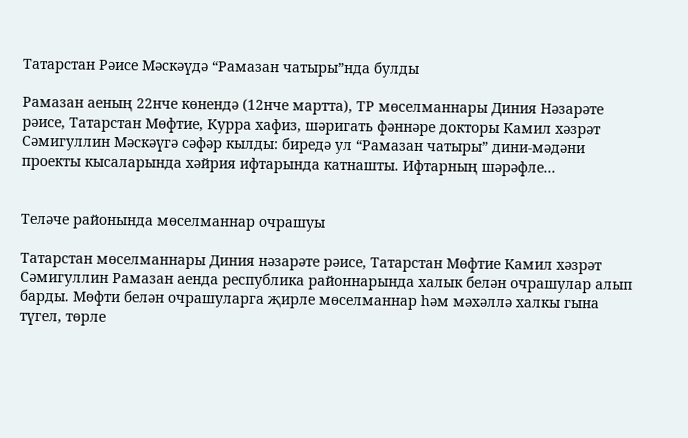Татарстан Рәисе Мәскәүдә “Рамазан чатыры”нда булды

Рамазан аеның 22нче көнендә (12нче мартта), ТР мөселманнары Диния Нәзарәте рәисе, Татарстан Мөфтие, Курра хафиз, шәригать фәннәре докторы Камил хәзрәт Сәмигуллин Мәскәүгә сәфәр кылды: биредә ул “Рамазан чатыры” дини-мәдәни проекты кысаларында хәйрия ифтарында катнашты. Ифтарның шәрәфле...


Теләче районында мөселманнар очрашуы

Татарстан мөселманнары Диния нәзарәте рәисе, Татарстан Мөфтие Камил хәзрәт Сәмигуллин Рамазан аенда республика районнарында халык белән очрашулар алып барды. Мөфти белән очрашуларга җирле мөселманнар һәм мәхәллә халкы гына түгел, төрле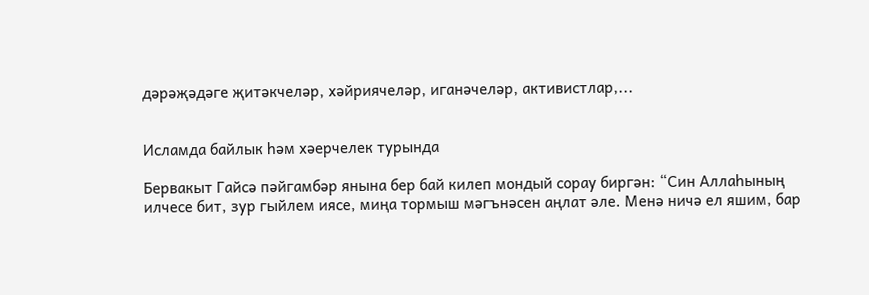дәрәҗәдәге җитәкчеләр, хәйриячеләр, иганәчеләр, активистлар,...


Исламда байлык һәм хәерчелек турында

Бервакыт Гайсә пәйгамбәр янына бер бай килеп мондый сорау биргән: “Син Аллаһының илчесе бит, зур гыйлем иясе, миңа тормыш мәгънәсен аңлат әле. Менә ничә ел яшим, бар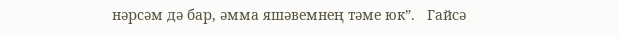нәрсәм дә бар, әмма яшәвемнең тәме юк”.   Гайсә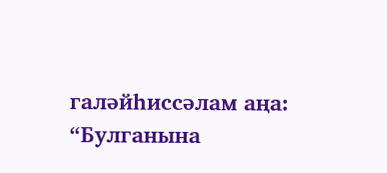галәйһиссәлам аңа: “Булганына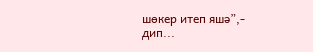шөкер итеп яшә”,- дип...